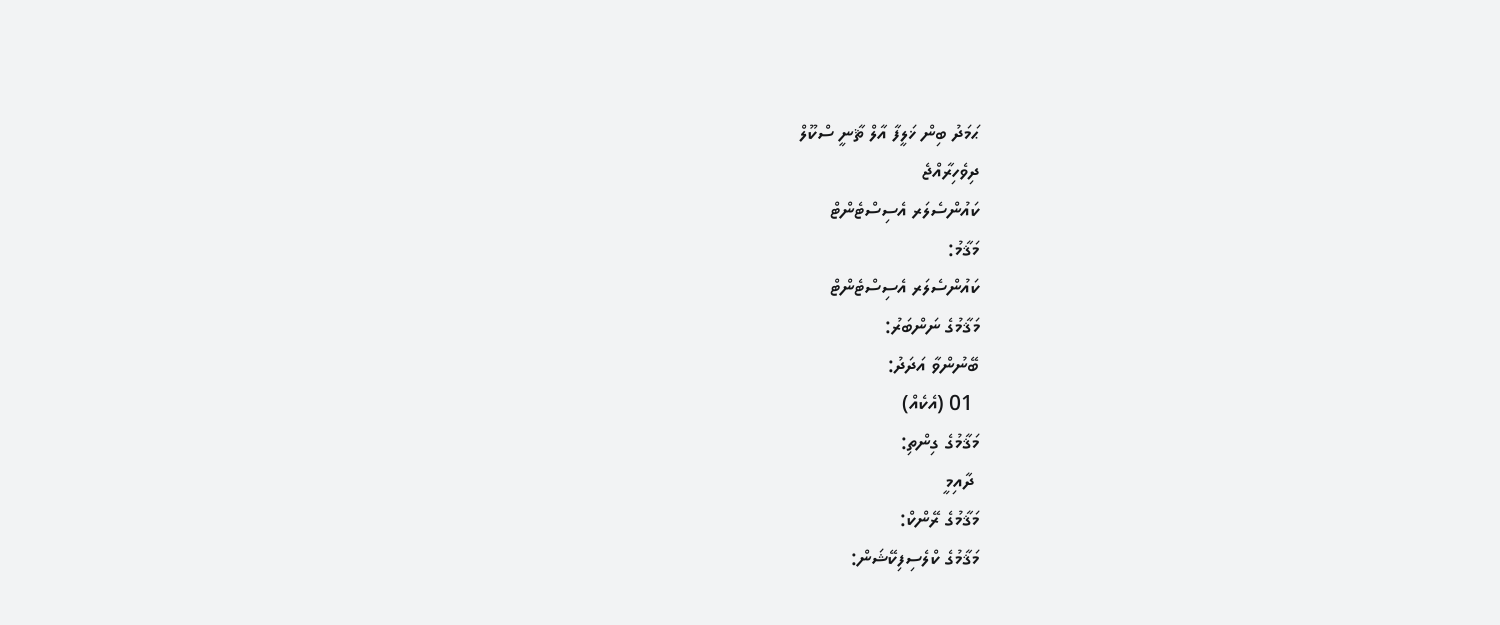ޙަމަދު ބިން ޚަލީފާ އާލް ޘާނީ ސްކޫލް
ދިވެހިރާއްޖެ
ކައުންސެލަރ އެސިސްޓެންޓް
މަޤާމު:
ކައުންސެލަރ އެސިސްޓެންޓް
މަޤާމުގެ ނަންބަރު:
ބޭނުންވާ އަދަދު:
 01 (އެކެއް)
މަޤާމުގެ ގިންތި:
 ދާއިމީ
މަޤާމުގެ ރޭންކް:
މަޤާމުގެ ކްލެސިފިކޭޝަން: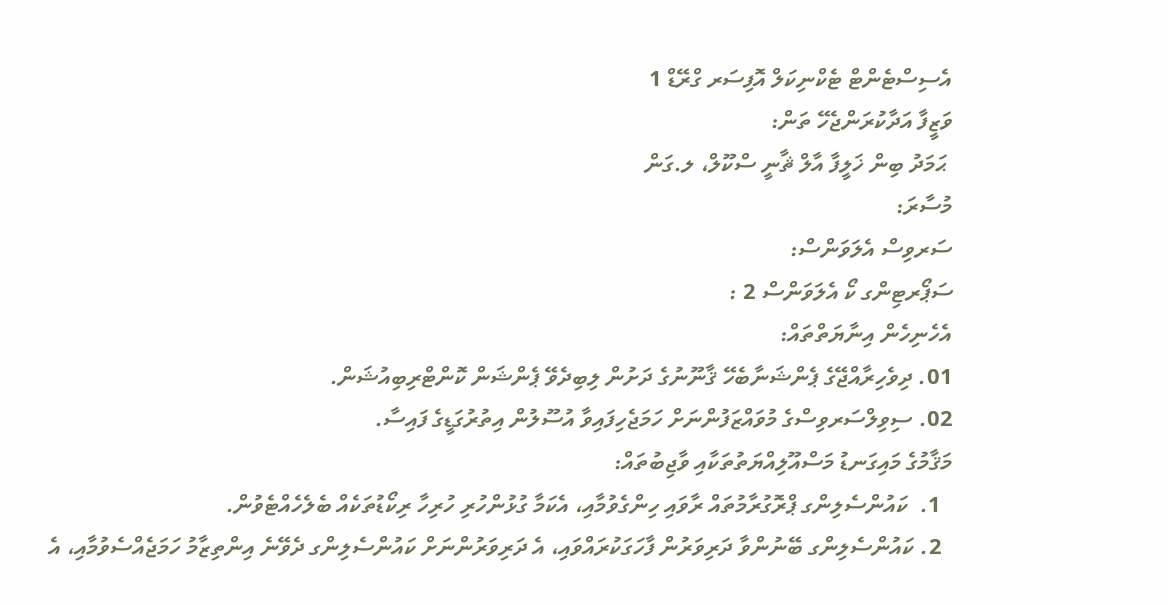އެސިސްޓެންޓް ޓެކްނިކަލް އޮފިސަރ ގްރޭޑް 1
ވަޒީފާ އަދާކުރަންޖެހޭ ތަން:
 ޙަމަދު ބިން ޚަލީފާ އާލް ޘާނީ ސްކޫލް، ލ.ގަން
މުސާރަ:
ސަރވިސް އެލަވަންސް:
ސަޕޯރޓިންގ ކޯ އެލަވަންސް 2 :
އެހެނިހެން އިނާޔަތްތައް:
01. ދިވެހިރާއްޖޭގެ ޕެންޝަނާބެހޭ ޤާނޫނުގެ ދަށުން ލިބިދެވޭ ޕެންޝަން ކޮންޓްރިބިއުޝަން.
02. ސިވިލްސަރވިސްގެ މުވައްޒަފުންނަށް ހަމަޖެހިފައިވާ އުސޫލުން އިތުރުގަޑީގެ ފައިސާ.
މަޤާމުގެ މައިގަނޑު މަސްއޫލިއްޔަތުތަކާއި ވާޖިބުތައް:
  1.  ކައުންސެލިންގ ޕްރޮގުރާމުތައް ރާވައި ހިންގެވުމާއި، އެކަމާ ގުޅުންހުރި ހުރިހާ ރިކޯޑުތަކެއް ބެލެހެއްޓެވުން.
  2. ކައުންސެލިންގ ބޭނުންވާ ދަރިވަރުން ފާހަގަކުރައްވައި، އެ ދަރިވަރުންނަށް ކައުންސެލިންގ ދެވޭނެ އިންތިޒާމު ހަމަޖެއްސެވުމާއި، އެ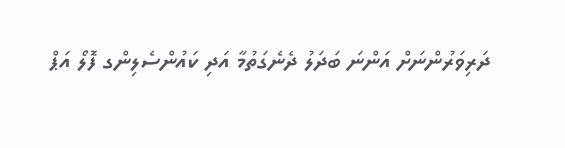ދަރިވަރުންނަށް އަންނަ ބަދަލު ދެނެގަތުމާ އަދި ކައުންސެލިންގ ފޮލޯ އަޕް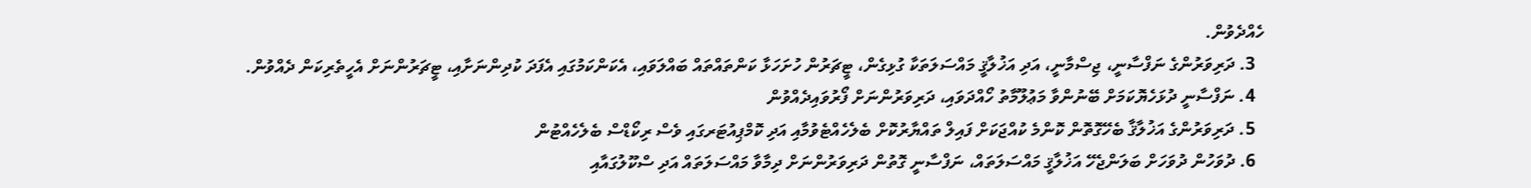ހެއްދެވުން.
  3. ދަރިވަރުންގެ ނަފްސާނީ، ޖިސްމާނީ، އަދި އަޚުލާޤީ މައްސަލަތަކާ ގުޅިގެން، ޓީޗަރުން ހުށަހަޅާ ކަންތައްތައް ބައްލަވައި، އެކަންކަމުގައި އެފަދަ ކުދިންނަށާއި، ޓީޗަރުންނަށް އެހީތެރިކަން ދެއްވުން.
  4. ނަފްސާނީ ދުޅަހެޔޮކަމަށް ބޭނުންވާ މަޢުލޫމާތު ހޯއްދަވައި، ދަރިވަރުންނަށް ފޯރުވައިދެއްވުން
  5. ދަރިވަރުންގެ އަޚުލާޤާ ބެހޭގޮތޮން ކޮންމެ ކުއްޖަކަށް ފައިލް ތައްޔާރުކޮށް ބެލެހެއްޓެވުމާއި އަދި ކޮމްޕިއުޓަރގައި ވެސް ރިކޯޑްސް ބެލެހެއްޓުން
  6. ދުވަހުން ދުވަހަށް ބަލަންޖެހޭ އަޚުލާޤީ މައްސަލަތައް، ނަފްސާނީ ގޮތުން ދަރިވަރުންނަށް ދިމާވާ މައްސަލަތައް އަދި ސްކޫލުގައާއި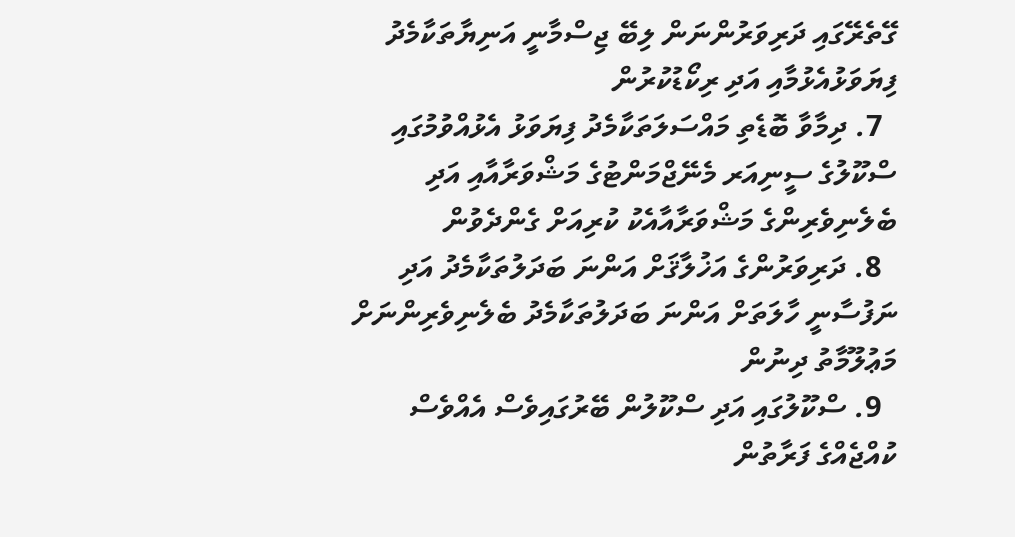ގޭތެރޭގައި ދަރިވަރުންނަން ލިބޭ ޖިސްމާނީ އަނިޔާތަކާމެދު ފިޔަވަޅުއެޅުމާއި އަދި ރިކޯޑުކުރުން
  7. ދިމާވާ ބޮޑެތި މައްސަލަތަކާމެދު ފިޔަވަޅު އެޅުއްވުމުގައި ސްކޫލުގެ ސީނިއަރ މެނޭޖްމަންޓުގެ މަޝްވަރާއާއި އަދި ބެލެނިވެރިންގެ މަޝްވަރާއާއެކު ކުރިއަށް ގެންދެވުން
  8. ދަރިވަރުންގެ އަޚުލާޤަށް އަންނަ ބަދަލުތަކާމެދު އަދި ނަފުސާނީ ހާލަތަށް އަންނަ ބަދަލުތަކާމެދު ބެލެނިވެރިންނަށް މަޢުލޫމާތު ދިނުން
  9. ސްކޫލުގައި އަދި ސްކޫލުން ބޭރުގައިވެސް އެއްވެސް ކުއްޖެއްގެ ފަރާތުން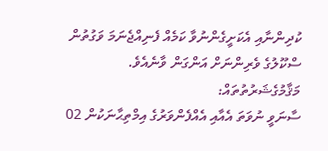ކުދިންނާއި އެކަށީގެންނުވާ ކަމެއް ފެނިއްޖެނަމަ ވަގުތުން ސްކޫލުގެ ވެރިންނަށް އަންގަން ވާނެއެވެ.
މަޤާމުގެޝަރުތުތައް:
ސާނަވީ ނުވަތަ އެއާއި އެއްފެންވަރުގެ އިމްތިޙާނަކުން 02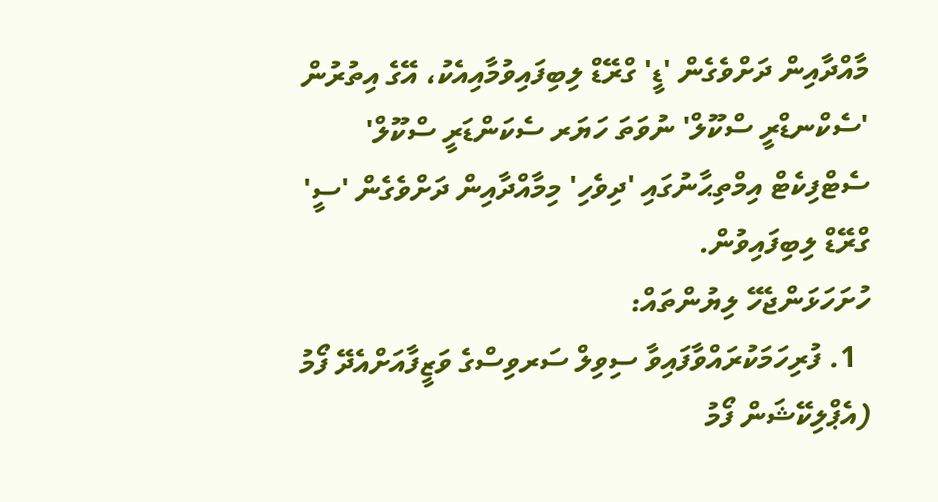މާއްދާއިން ދަށްވެގެން 'ޑީ' ގްރޭޑް ލިބިފައިވުމާއިއެކު، އޭގެ އިތުރުން 'ސެކްނޑްރީ ސްކޫލް' ނުވަތަ ހަޔަރ ސެކަންޑަރީ ސްކޫލް' ސެޓްފިކެޓް އިމްތިޙާނުގައި 'ދިވެހި' މިމާއްދާއިން ދަށްވެގެން 'ސީ' ގްރޭޑް ލިބިފައިވުން.
ހުށަހަޅަންޖެހޭ ލިޔުންތައް:
  1. ފުރިހަމަކުރައްވާފައިވާ ސިވިލް ސަރވިސްގެ ވަޒީފާއަށްއެދޭ ފޯމު (އެޕްލިކޭޝަން ފޯމު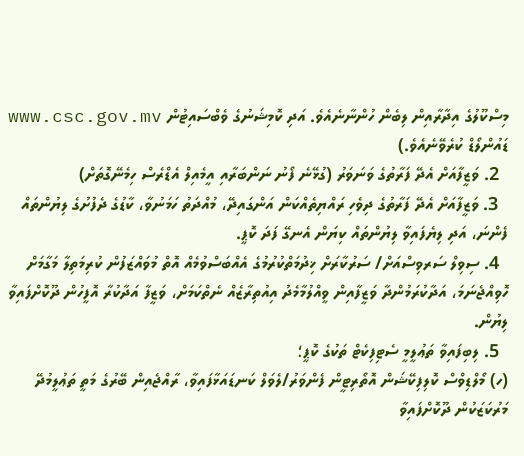މިސްކޫލުގެ އިދާރާއިން ލިބެން ހުންނާނެއެވެ. އަދި ކޮމިޝަނުގެ ވެބްސައިޓުން www.csc.gov.mv ޑައުންލޯޑް ކުރެވޭނެއެވެ.)
  2. ވަޒީފާއަށް އެދޭ ފަރާތުގެ ވަނަވަރު (ގުޅޭނެ ފޯނު ނަންބަރާއި އީމެއިލް އެޑްރެސް ހިމެނޭގޮތަށް)
  3. ވަޒީފާއަށް އެދޭ ފަރާތުގެ ދިވެހި ރައްޔިތެއްކަން އަންގައިދޭ، މުއްދަތު ހަމަނުވާ، ކާޑުގެ ދެފުށުގެ ލިޔުންތައް ފެންނަ، އަދި ލިޔެފައިވާ ލިޔުންތައް ކިޔަން އެނގޭ ފަދަ ކޮޕީ.
  4. ސިވިލް ސަރވިސްއަށް/ ސަރުކާރަށް ޚިދުމަތްކުރުމުގެ އެއްބަސްވުމެއް އޮތް މުވައްޒަފުން ކުރިމަތިލާ މަގާމަށް ހޮވިއްޖެނަމަ، އަދާކުރަމުންދާ ވަޒީފާއިން ވީއްލުމާމެދު އިއުތިރާޒެއް ނެތްކަމަށް، ވަޒީފާ އަދާކުރާ އޮފީހުން ދޫކޮށްފައިވާ ލިޔުން.
  5. ލިބިފައިވާ ތަޢުލީމީ ސެޓިފިކެޓް ތަކުގެ ކޮޕީ؛
(ހ) މޯލްޑިވްސް ކޮލިފިކޭޝަން އޮތޯރިޓީން ފެންވަރު/ލެވަލް ކަނޑައަޅާފައިވާ، ރާއްޖެއިން ބޭރުގެ މަތީ ތަޢުލީމުދޭ މަރުކަޒަކުން ދޫކޮށްފައިވާ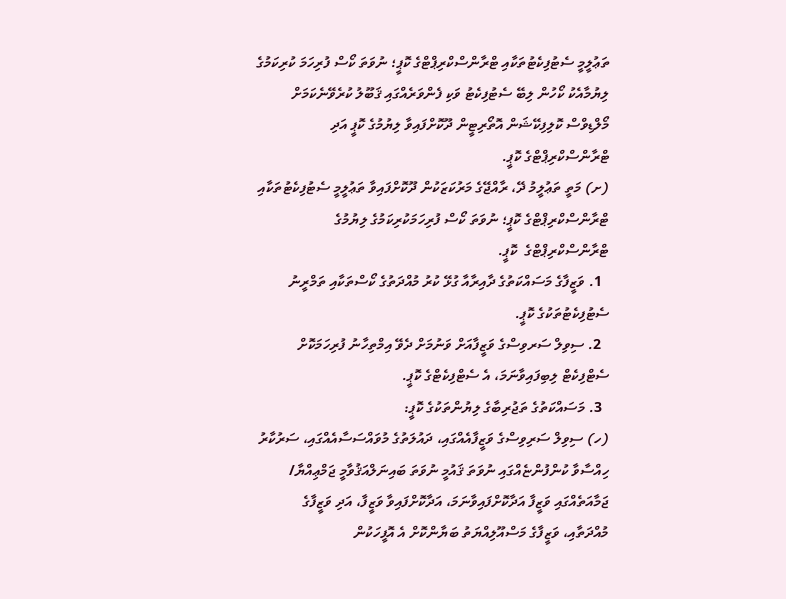ތަޢުލީމީ ސެޓުފިކެޓުތަކާއި ޓްރާންސްކްރިޕްޓްގެ ކޮޕީ؛ ނުވަތަ ކޯސް ފުރިހަމަ ކުރިކަމުގެ ލިޔުމާއެކު ކޯހުން ލިބޭ ސެޓުފިކެޓު ވަކި ފެންވަރެއްގައި ޤަބޫލު ކުރެވޭނެކަމަށް މޯލްޑިވްސް ކޮލިފިކޭޝަން އޮތޯރިޓީން ދޫކޮށްފައިވާ ލިޔުމުގެ ކޮޕީ އަދި ޓްރާންސްކްރިޕްޓްގެ ކޮޕީ.
(ށ) މަތީ ތަޢުލީމު ދޭ، ރާއްޖޭގެ މަރުކަޒަކުން ދޫކޮށްފައިވާ ތަޢުލީމީ ސެޓުފިކެޓުތަކާއި ޓްރާންސްކްރިޕްޓްގެ ކޮޕީ؛ ނުވަތަ ކޯސް ފުރިހަމަކުރިކަމުގެ ލިޔުމުގެ ޓްރާންސްކްރިޕްޓްގެ  ކޮޕީ.
  1. ވަޒީފާގެ މަސައްކަތުގެ ދާއިރާއާ ގުޅޭ ކުރު މުއްދަތުގެ ކޯސްތަކާއި ތަމްރީނު ސެޓުފިކެޓުތަކުގެ ކޮޕީ.
  2. ސިވިލް ސަރވިސްގެ ވަޒީފާއަށް ވަނުމަށް ދެވޭ އިމްތިހާނު ފުރިހަމަކޮށް ސެޓްފިކެޓް ލިބިފައިވާނަމަ، އެ ސެޓްފިކެޓްގެ ކޮޕީ.
  3. މަސައްކަތުގެ ތަޖުރިބާގެ ލިޔުންތަކުގެ ކޮޕީ:
(ހ) ސިވިލް ސަރިވިސްގެ ވަޒީފާއެއްގައި، ދައުލަތުގެ މުވައްސަސާއެއްގައި، ސަރުކާރު ހިއްސާވާ ކުންފުންޏެއްގައި ނުވަތަ ޤައުމީ ނުވަތަ ބައިނަލްއަޤުވާމީ ޖަމްޢިއްޔާ/ ޖަމާއަތެއްގައި ވަޒީފާ އަދާކޮށްފައިވާނަމަ، އަދާކޮށްފައިވާ ވަޒީފާ، އަދި ވަޒީފާގެ މުއްދަތާއި، ވަޒީފާގެ މަސްއޫލިއްޔަތު ބަޔާންކޮށް އެ އޮފީހަކުން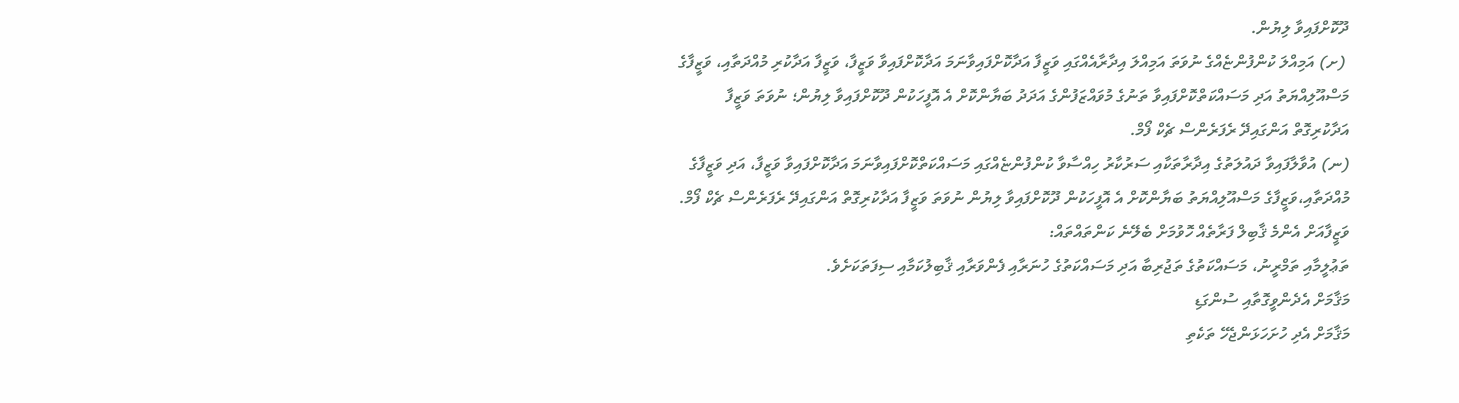ދޫކޮށްފައިވާ ލިޔުން.
 (ށ) އަމިއްލަ ކުންފުންޏެއްގެ ނުވަތަ އަމިއްލަ އިދާރާއެއްގައި ވަޒީފާ އަދާކޮށްފައިވާނަމަ އަދާކޮށްފައިވާ ވަޒީފާ، ވަޒީފާ އަދާކުރި މުއްދަތާއި، ވަޒީފާގެ މަސްއޫލިއްޔަތު އަދި މަސައްކަތްކޮށްފައިވާ ތަނުގެ މުވައްޒަފުންގެ އަދަދު ބަޔާންކޮށް އެ އޮފީހަކުން ދޫކޮށްފައިވާ ލިޔުން؛ ނުވަތަ ވަޒީފާ އަދާކުރިގޮތް އަންގައިދޭ ރެފަރެންސް ޗެކް ފޯމް.
(ނ) އުވާލާފައިވާ ދައުލަތުގެ އިދާރާތަކާއި ސަރުކާރު ހިއްސާވާ ކުންފުންޏެއްގައި މަސައްކަތްކޮށްފައިވާނަމަ އަދާކޮށްފައިވާ ވަޒީފާ، އަދި ވަޒީފާގެ މުއްދަތާއި،ވަޒީފާގެ މަސްއޫލިއްޔަތު ބަޔާންކޮށް އެ އޮފީހަކުން ދޫކޮށްފައިވާ ލިޔުން ނުވަތަ ވަޒީފާ އަދާކުރިގޮތް އަންގައިދޭ ރެފަރެންސް ޗެކް ފޯމް.
ވަޒީފާއަށް އެންމެ ޤާބިލް ފަރާތެއް ހޮވުމަށް ބެލޭނެ ކަންތައްތައް:
ތަޢުލީމާއި ތަމްރީނު، މަސައްކަތުގެ ތަޖުރިބާ އަދި މަސައްކަތުގެ ހުނަރާއި ފެންވަރާއި ޤާބިލުކަމާއި ސިފަތަކަށެވެ.
މަޤާމަށް އެދެންވީގޮތާއި ސުންގަޑި
މަޤާމަށް އެދި ހުށަހަޅަންޖެހޭ ތަކެތި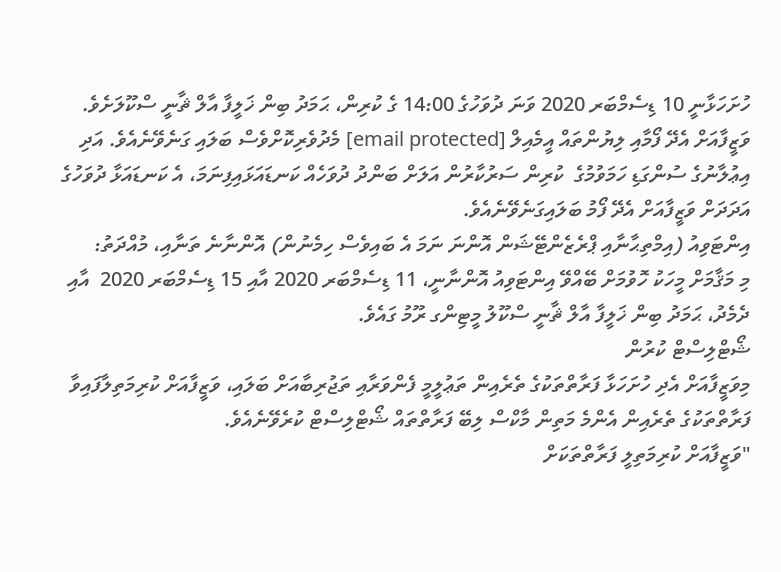ހުށަހަޅާނީ 10 ޑިސެމްބަރ 2020 ވަނަ ދުވަހުގެ 14:00 ގެ ކުރިން، ޙަމަދު ބިން ޚަލީފާ އާލް ޘާނީ ސްކޫލަށެވެ. ވަޒީފާއަށް އެދޭ ފޯމާއި ލިޔުންތައް އީމެއިލް [email protected] މެދުވެރިކޮށްވެސް ބަލައި ގަނެވޭނެއެވެ. އަދި އިޢުލާނުގެ ސުންގަޑި ހަމަވުމުގެ  ކުރިން ސަރުކާރުން އަލަށް ބަންދު ދުވަހެއް ކަނޑައަޅައިފިނަމަ، އެ ކަނޑައަޅާ ދުވަހުގެ އަދަދަށް ވަޒީފާއަށް އެދޭ ފޯމު ބަލައިގަނެވޭނެއެވެ.
އިންޓަވިއު (އިމްތިޙާނާއި ޕްރެޒެންޓޭޝަން އޮންނަ ނަމަ އެ ބައިވެސް ހިމެނުން) އޮންނާނެ ތަނާއި، މުއްދަތު:
މި މަޤާމަށް މީހަކު ހޮވުމަށް ބޭއްވޭ އިންޓަވިއު އޮންނާނީ، 11 ޑިސެމްބަރ 2020 އާއި 15 ޑިސެމްބަރ 2020  އާއި ދެމެދު، ޙަމަދު ބިން ޚަލީފާ އާލް ޘާނީ ސްކޫލު މީޓިންގ ރޫމު ގައެވެ.
ޝޯޓްލިސްޓް ކުރުން
މިވަޒީފާއަށް އެދި ހުށަހަޅާ ފަރާތްތަކުގެ ތެރެއިން ތަޢުލީމީ ފެންވަރާއި ތަޖުރިބާއަށް ބަލައި، ވަޒީފާއަށް ކުރިމަތިލާފައިވާ ފަރާތްތަކުގެ ތެރެއިން އެންމެ މަތިން މާކްސް ލިބޭ ފަރާތްތައް ޝޯޓްލިސްޓް ކުރެވޭނެއެވެ.
"ވަޒީފާއަށް ކުރިމަތިލީ ފަރާތްތަކަށް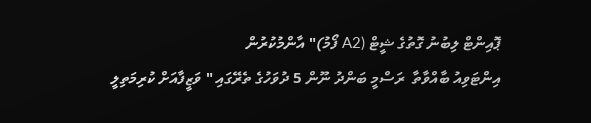ޕޮއިންޓް ލިބުނު ގޮތުގެ ޝީޓް (A2 ފޯމު)" އާންމުކުރުން
އިންޓަވިއު ބާއްވާތާ  ރަސްމީ ބަންދު ނޫން 5 ދުވަހުގެ ތެރޭގައި " ވަޒީފާއަށް ކުރިމަތިލީ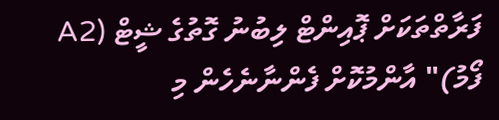ފަރާތްތަކަށް ޕޮއިންޓް ލިބުނު ގޮތުގެ ޝީޓް (A2 ފޯމު)" އާންމުކޮށް ފެންނާނެހެން މި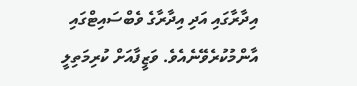އިދާރާގައި އަދި އިދާރާގެ ވެބްސައިޓްގައި އާންމުކުރެވޭނެއެވެ. ވަޒީފާއަށް ކުރިމަތިލީ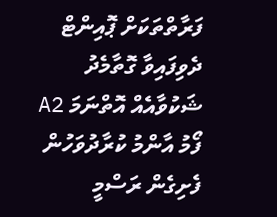ފަރާތްތަކަށް ޕޮއިންޓް ދެވިފައިވާ ގޮތާމެދު ޝަކުވާއެއް އޮތްނަމަ A2 ފޯމު އާންމު ކުރާދުވަހުން ފެށިގެން ރަސްމީ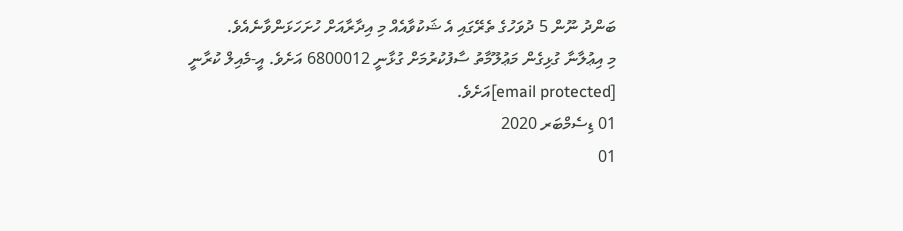ބަންދު ނޫން 5 ދުވަހުގެ ތެރޭގައި އެ ޝަކުވާއެއް މި އިދާރާއަށް ހުށަހަޅަންވާނެއެވެ.
މި އިޢުލާނާ ގުޅިގެން މަޢުލޫމާތު ސާފުކުރުމަށް ގުޅާނީ 6800012 އަށެވެ. އީ-މެއިލް ކުރާނީ [email protected]އަށެވެ.
01 ޑިސެމްބަރ 2020
01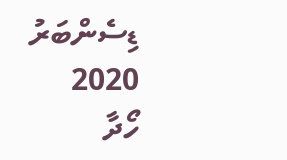ޑިސެންބަރު 2020
ހޯދާ